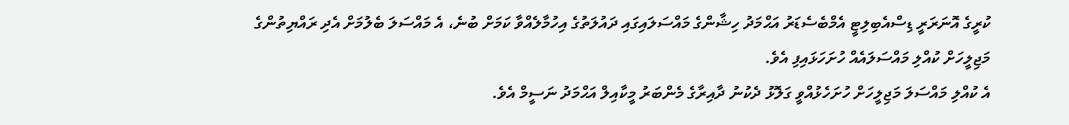ކުރީގެ އޮނަރަރީ ޑިސްއެބިލިޓީ އެމްބެސެޑަރު އަޙްމަދު ހިޝާންގެ މައްސަލައިގައި ދައުލަތުގެ އިހުމާލެއްވާ ކަމަށް ބުނެ، އެ މައްސަލަ ބެލުމަށް އެދި ރައްޔިތުންގެ މަޖިލީހަށް ކުއްލި މައްސަލައެއް ހުށަހަޅައިފި އެވެ.
އެ ކުއްލި މައްސަލަ މަޖިލީހަށް ހުށަހެޅުއްވީ ގަލޮޅު ދެކުނު ދާއިރާގެ މެންބަރު މީކާއިލް އަޙްމަދު ނަސީމް އެވެ.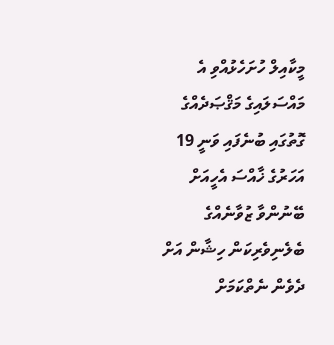މީކާއިލް ހުށަހެޅުއްވި އެ މައްސަލައިގެ މަޤްޞަދެއްގެ ގޮތުގައި ބުނެފައި ވަނީ 19 އަހަރުގެ ޚާއްސަ އެހީއަށް ބޭނުންވާ ޒުވާނެއްގެ ބެލެނިވެރިކަން ހިޝާން އަށް ދެވެން ނެތްކަމަށް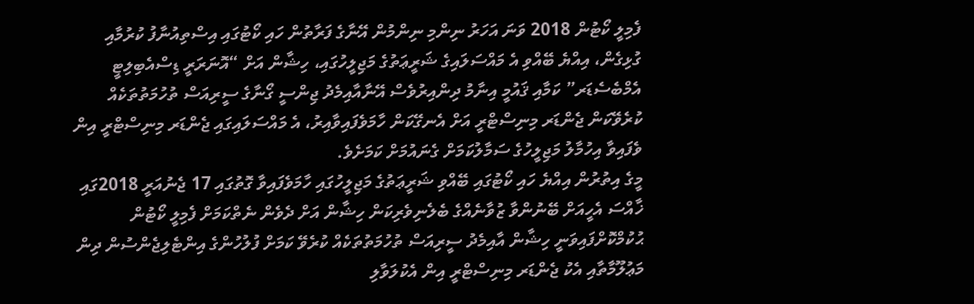ފެމިލީ ކޯޓުން 2018 ވަނަ އަހަރު ނިންމި ނިންމުން އޭނާގެ ފަރާތުން ހައި ކޯޓުގައި އިސްތިއުނާފު ކުރުމާއި ގުޅިގެން، އިއްޔެ ބޭއްވި އެ މައްސަލައިގެ ޝަރީޢަތުގެ މަޖިލީހުގައި، ހިޝާން އަށް “އޮނަރަރީ ޑިސްއެބިލިޓީ އެމްބެސެޑަރ” ކަމާއި ޤައުމީ އިނާމު ދިންއިރުވެސް އޭނާއާއިމެދު ޖިންސީ ގޯނާގެ ސީރިއަސް ތުހުމަތުތަކެއް ކުރެވޭކަން ޖެންޑަރ މިނިސްޓްރީ އަށް އެނގޭކަން ހާމަވެފައިވާއިރު، އެ މައްސަލައިގައި ޖެންޑަރ މިނިސްޓްރީ އިން ވެފައިވާ އިހުމާލު މަޖިލީހުގެ ސަމާލުކަމަށް ގެނައުމަށް ކަމަށެވެ.
މީގެ އިތުރުން އިއްޔެ ހައި ކޯޓުގައި ބޭއްވި ޝަރީޢަތުގެ މަޖިލީހުގައި ހާމަވެފައިވާ ގޮތުގައި 17 ޖެނުއަރީ 2018ގައި ޚާއްސަ އެހީއަށް ބޭނުންވާ ޒުވާނެއްގެ ބެލެނިވެރިކަން ހިޝާން އަށް ދެވެން ނެތްކަމަށް ފެމިލީ ކޯޓުން ޙުކުމްކޮށްފައިވަނީ ހިޝާން އާއިމެދު ސީރިއަސް ތުހުމަތުތަކެއް ކުރެވޭ ކަމަށް ފުލުހުންގެ އިންޓެލިޖެންސުން ދިން މަޢުލޫމާތާއި އެކު ޖެންޑަރ މިނިސްޓްރީ އިން އެކުލަވާލި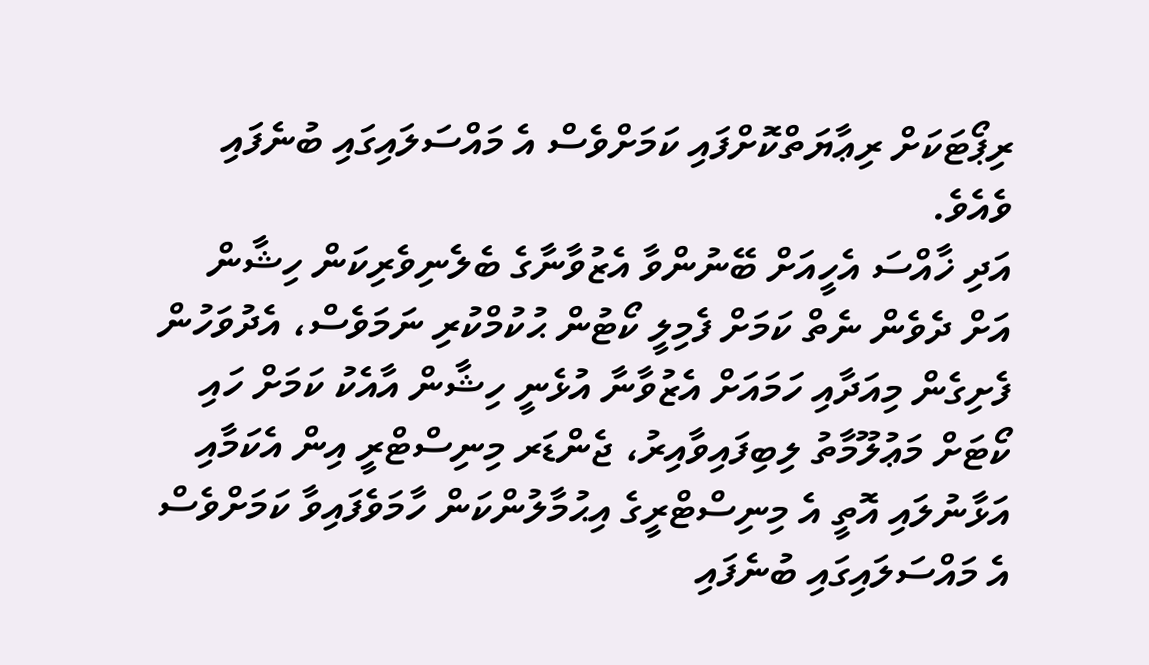ރިޕޯޓަކަށް ރިޢާޔަތްކޮށްފައި ކަމަށްވެސް އެ މައްސަލައިގައި ބުނެފައި ވެއެވެ.
އަދި ޚާއްސަ އެހީއަށް ބޭނުންވާ އެޒުވާނާގެ ބެލެނިވެރިކަން ހިޝާން އަށް ދެވެން ނެތް ކަމަށް ފެމިލީ ކޯޓުން ޙުކުމްކުރި ނަމަވެސް، އެދުވަހުން ފެށިގެން މިއަދާއި ހަމައަށް އެޒުވާނާ އުޅެނީ ހިޝާން އާއެކު ކަމަށް ހައި ކޯޓަށް މަޢުލޫމާތު ލިބިފައިވާއިރު، ޖެންޑަރ މިނިސްޓްރީ އިން އެކަމާއި އަޅާނުލައި އޮތީ އެ މިނިސްޓްރީގެ އިޙުމާލުންކަން ހާމަވެފައިވާ ކަމަށްވެސް އެ މައްސަލައިގައި ބުނެފައި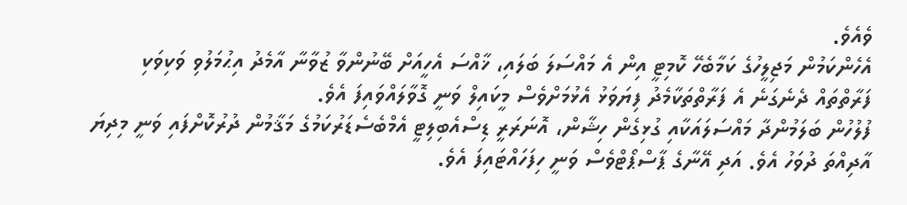ވެއެވެ.
އެހެންކަމުން މަޖިލީހުގެ ކަމާބެހޭ ކޮމިޓީ އިން އެ މައްސަލަ ބަލައި، ޚާއްސަ އެހީއަށް ބޭނުންވާ ޒުވާނާ އާމެދު އިޙުމަލުވި ވަކިވަކި ފަރާތްތައް ދެނެގަނެ އެ ފަރާތްތަކާމެދު ފިޔަވަޅު އެޅުމަށްވެސް މީކައިލް ވަނީ ގޮވާލައްވައިފަ އެވެ.
ފުލުހުން ބަލަމުންދާ މައްސަލައަކާއި ގުޅިގެން ހިޝާން، އޮނަރަރީ ޑިސްއެބިލިޓީ އެމްބެސެޑަރުކަމުގެ މަޤާމުން ދުރުކޮށްފައި ވަނީ މިދިޔަ އާދިއްތަ ދުވަހު އެވެ. އަދި އޭނާގެ ޕާސްޕޯޓްވެސް ވަނީ ހިފަހައްޓައިފަ އެވެ.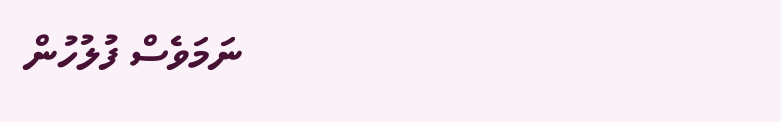ނަމަވެސް ފުލުހުން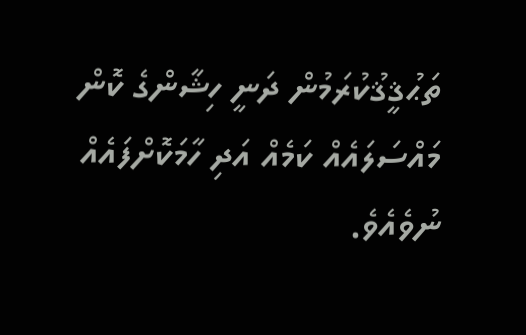ތަޙުޤީޤުކުރަމުން ދަނީ ހިޝާންގެ ކޮން މައްސަލައެއް ކަމެއް އަދި ހާމަކޮށްފައެއް ނުވެއެވެ.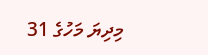މިދިޔަ މަހުގެ 31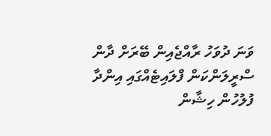ވަނަ ދުވަހު ރާއްޖެއިން ބޭރަށް ދާން ސްރީލަންކަން ފްލައިޓެއްގައި އިންދާ ފުލުހުން ހިޝާން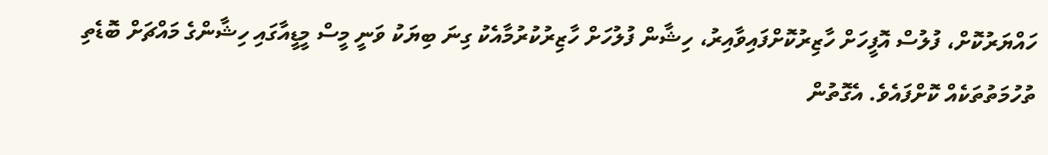ހައްޔަރުކޮށް، ފުލުސް އޮފީހަށް ހާޒިރުކޮށްފައިވާއިރު، ހިޝާން ފުލުހަށް ހާޒިރުކުރުމާއެކު ގިނަ ބިޔަކު ވަނީ މީސް މީޑީއާގައި ހިޝާންގެ މައްޗަށް ބޮޑެތި ތުހުމަތުތަކެއް ކޮށްފައެވެ. އެގޮތުން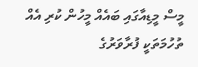މީސް މީޑިއާގައި ބައެއް މީހުން ކުރި އެއް ތުހުމަތަކީ ފުރާވަރުގެ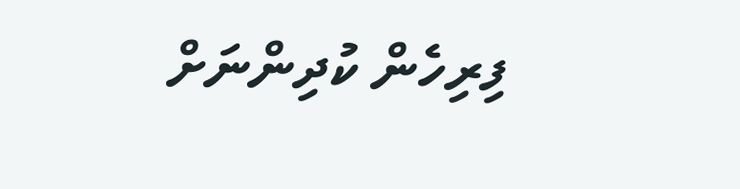ފިރިހެން ކުދިންނަށް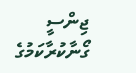ޖިންސީ ގޯނާކުރާކަމުގެ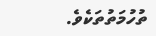ތުހުމަތުތަކެވެ.